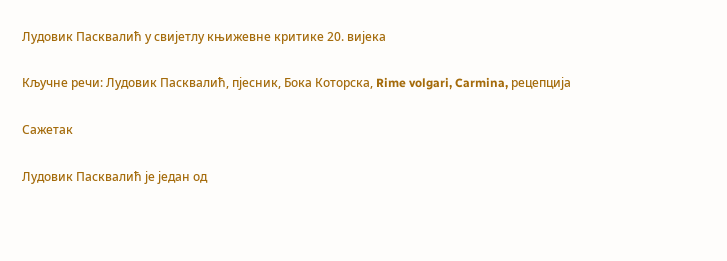Лудовик Пасквалић у свијетлу књижевне критике 20. вијека

Кључне речи: Лудовик Пасквалић, пјесник, Бока Которска, Rime volgari, Carmina, рецепција

Сажетак

Лудовик Пасквалић је један од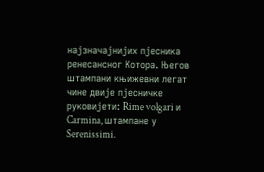најзначајнијих пјесника ренесансног Котора. Његов штампани књижевни легат чине двије пјесничке руковијети: Rime volgari и Carmina, штампане у Serenissimi.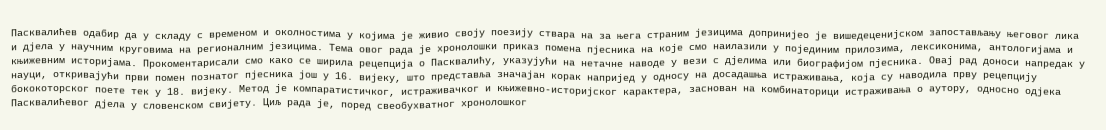Пасквалићев одабир да у складу с временом и околностима у којима је живио своју поезију ствара на за њега страним језицима допринијео је вишедеценијском запостављању његовог лика и дјела у научним круговима на регионалним језицима. Тема овог рада је хронолошки приказ помена пјесника на које смо наилазили у појединим прилозима, лексиконима, антологијама и књижевним историјама. Прокоментарисали смо како се ширила рецепција о Пасквалићу, указујући на нетачне наводе у вези с дјелима или биографијом пјесника. Овај рад доноси напредак у науци, откривајући први помен познатог пјесника још у 16. вијеку, што представља значајан корак напријед у односу на досадашња истраживања, која су наводила прву рецепцију бококоторског поете тек у 18. вијеку. Метод је компаратистичког, истраживачког и књижевно-историјског карактера, заснован на комбинаторици истраживања о аутору, односно одјека Пасквалићевог дјела у словенском свијету. Циљ рада је, поред свеобухватног хронолошког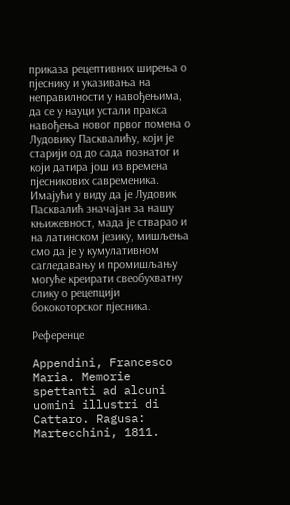приказа рецептивних ширења о пјеснику и указивања на неправилности у навођењима, да се у науци устали пракса навођења новог првог помена о Лудовику Пасквалићу, који је старији од до сада познатог и који датира још из времена пјесникових савременика. Имајући у виду да је Лудовик Пасквалић значајан за нашу књижевност, мада је стварао и на латинском језику, мишљења смо да је у кумулативном сагледавању и промишљању могуће креирати свеобухватну слику о рецепцији бококоторског пјесника.

Референце

Appendini, Francesco Maria. Memorie spettanti ad alcuni uomini illustri di Cattaro. Ragusa: Martecchini, 1811.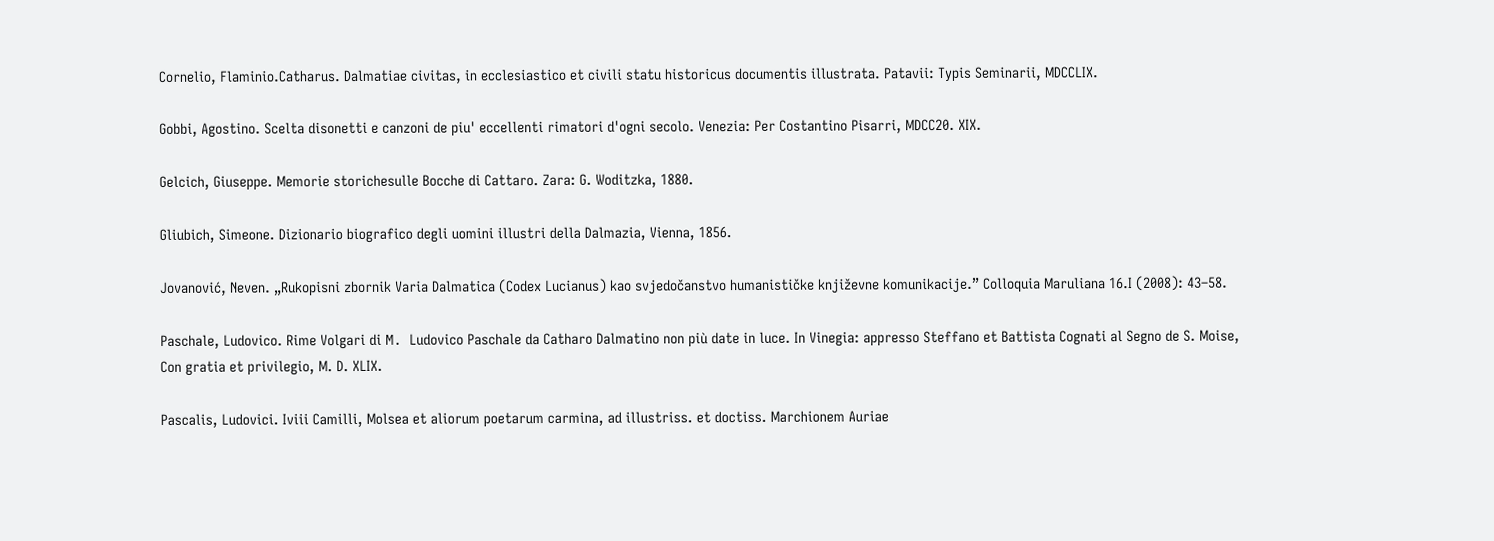Cornelio, Flaminio.Catharus. Dalmatiae civitas, in ecclesiastico et civili statu historicus documentis illustrata. Patavii: Typis Seminarii, MDCCLIX.

Gobbi, Agostino. Scelta disonetti e canzoni de piu' eccellenti rimatori d'ogni secolo. Venezia: Per Costantino Pisarri, MDCC20. XIX.

Gelcich, Giuseppe. Memorie storichesulle Bocche di Cattaro. Zara: G. Woditzka, 1880.

Gliubich, Simeone. Dizionario biografico degli uomini illustri della Dalmazia, Vienna, 1856.

Jovanović, Neven. „Rukopisni zbornik Varia Dalmatica (Codex Lucianus) kao svjedočanstvo humanističke književne komunikacije.” Colloquia Maruliana 16.I (2008): 43–58.

Paschale, Ludovico. Rime Volgari di М. Ludovico Paschale da Catharo Dalmatino non più date in luce. In Vinegia: appresso Steffano et Battista Cognati al Segno de S. Moise, Con gratia et privilegio, M. D. XLIX.

Pascalis, Ludovici. Iviii Camilli, Molsea et aliorum poetarum carmina, ad illustriss. et doctiss. Marchionem Auriae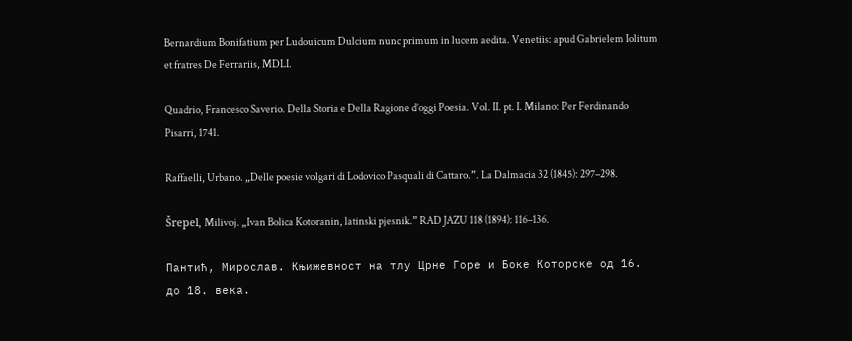Bernardium Bonifatium per Ludouicum Dulcium nunc primum in lucem aedita. Venetiis: apud Gabrielem Iolitum et fratres De Ferrariis, MDLI.

Quadrio, Francesco Saverio. Della Storia e Della Ragione d’oggi Poesia. Vol. II. pt. I. Milano: Per Ferdinando Pisarri, 1741.

Raffaelli, Urbano. „Delle poesie volgari di Lodovico Pasquali di Cattaro.”. La Dalmacia 32 (1845): 297–298.

Šrepel, Milivoj. „Ivan Bolica Kotoranin, latinski pjesnik.” RAD JAZU 118 (1894): 116–136.

Пантић, Мирослав. Књижевност на тлу Црне Горе и Боке Которске од 16. до 18. века.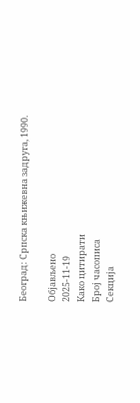Београд: Српска књижевна задруга, 1990.

Објављено
2025-11-19
Како цитирати
Број часописа
Секција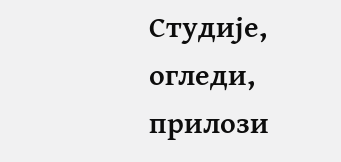Студије, огледи, прилози